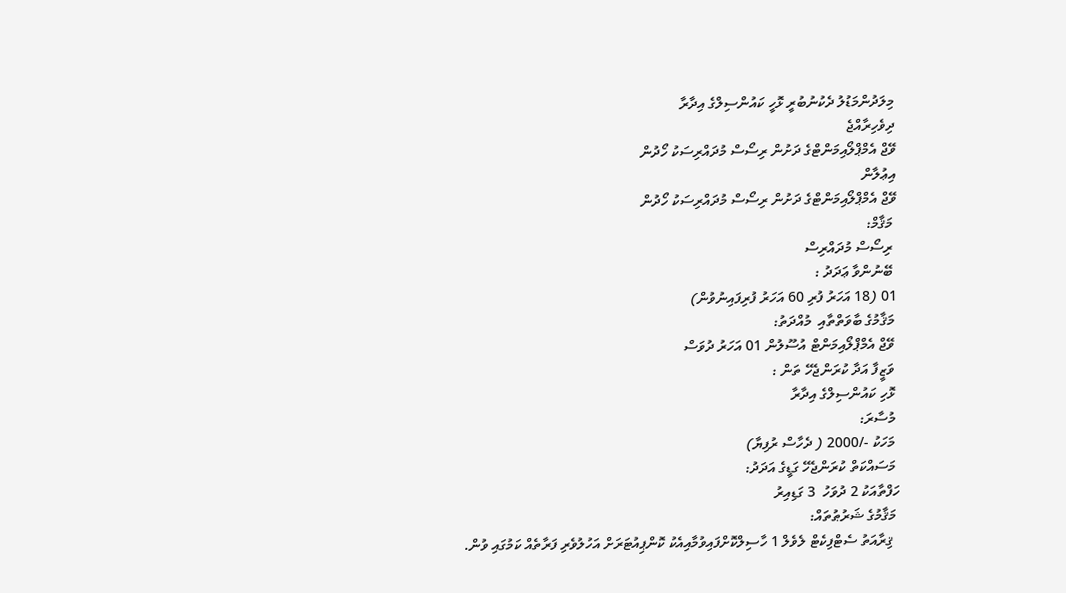މިލަދުންމަޑުލު ދެކުނުބުރީ ޅޮހީ ކައުންސިލްގެ އިދާރާ
ދިވެހިރާއްޖެ
ވޭޖް އެމްޕްލޯއިމަންޓްގެ ދަށުން ރިސޯސް މުދައްރިސަކު ހޯދުން
އިޢުލާން
ވޭޖް އެމްޕްލޯއިމަންޓްގެ ދަށުން ރިސޯސް މުދައްރިސަކު ހޯދުން
 މަޤާމް:
 ރިސޯސް މުދައްރިސް
 ބޭނުންވާ ޢަދަދު :
01 (18 އަހަރު ފުރި 60 އަހަރު ފުރިފައިނުވުން)
 މަޤާމުގެ ބާވަތްތާއި  މުއްދަތު:
 ވޭޖް އެމްޕްލޯއިމަންޓް އުސޫލުން 01 އަހަރު ދުވަސް
 ވަޒީފާ އަދާ ކުރަންޖެހޭ ތަން :
 ޅޮހި ކައުންސިލްގެ އިދާރާ
 މުސާރަ:
 މަހަކު -/2000 ( ދެހާސް ރުފިޔާ)
 މަސައްކަތް ކުރަންޖެހޭ ގަޑީގެ އަދަދު:
ހަފްތާއަކު 2 ދުވަހު  3 ގަޑިއިރު
 މަޤާމުގެ ޝަރުޠުތައް:
  ޤިރާއަތު ސެޓްފިކެޓް ލެވެލް 1 ހާސިލްކޮށްފައިވުމާއިއެކު ކޮންޕިއުޓަރަށް އަހުލުވެރި ފަރާތެއް ކަމުގައި ވުން.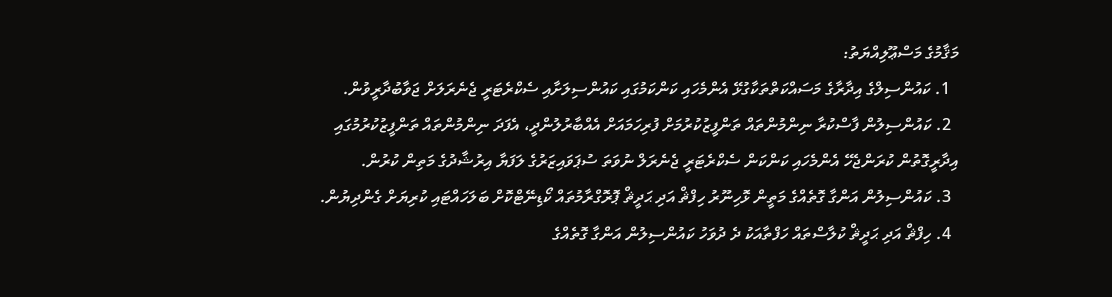މަޤާމުގެ މަސްޢޫލިއްޔަތު:
  1. ކައުންސިލްގެ އިދާރާގެ މަސައްކަތްތަކާގުޅޭ އެންމެހައި ކަންކަމުގައި ކައުންސިލަށާއި ސެކްރެޓަރީ ޖެނެރަލަށް ޖަވާބުދާރީވުން.
  2. ކައުންސިލުން ފާސްކުރާ ނިންމުންތައް ތަންފީޒުކުރުމަށް ފުރިހަމައަށް އެއްބާރުލުންދީ، އެފަދަ ނިންމުންތައް ތަންފީޒުކުރުމުގައި އިދާރީގޮތުން ކުރަންޖެހޭ އެންމެހައި ކަންކަން ސެކްރެޓަރީ ޖެނެރަލް ނުވަތަ ސުޕަވައިޒަރުގެ ލަފަޔާ އިރުޝާދުގެ މަތިން ކުރުން.
  3. ކައުންސިލުން އަންގާ ގޮތެއްގެ މަތީން ޅޮހިނޫރު ހިފްޘް އަދި ޙަދީޘް ޕޮރޮގްރާމުތައް ކޯޑިނޭޓްކޮށް ބަލަހައްޓައި ކުރިޔަށް ގެންދިޔުން.
  4. ހިފްޘް އަދި ޙަދީޘް ކުލާސްތައް ހަފްތާއަކު ދެ ދުވަހު ކައުންސިލުން އަންގާ ގޮތެއްގެ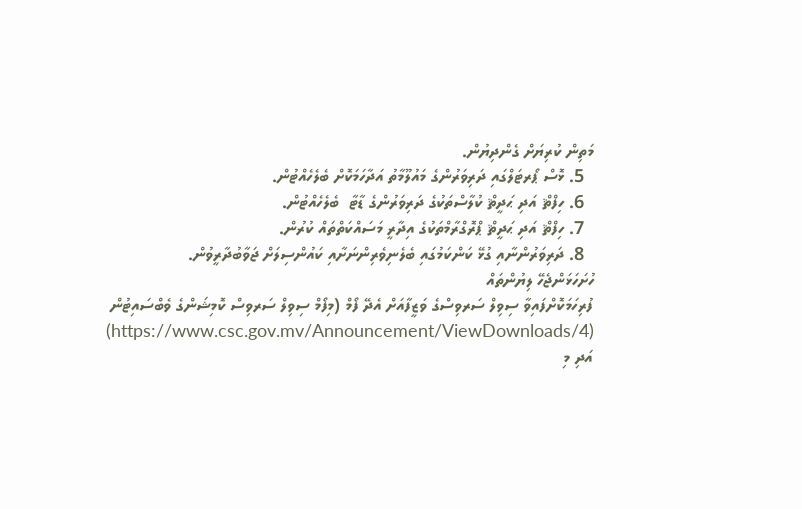މަތިން ކުރިޔަށް ގެންދިޔުން.
  5. ޅޮސް ޕޯރޓަލްގައި ދަރިވަރުންގެ މައުލޫމާތު އަދާހަމަކޮށް ބެލެހެއްޓުން.
  6. ހިފްޘް އަދި ޙަދީޘް ކުލާސްތަކުގެ ދަރިވަރުންގެ ޑާޓާ  ބެލެހެއްޓުން.
  7. ހިފްޘް އަދި ޙަދީޘް ޕްރޮގްރާމްތަކުގެ އިދާރީ މަސައްކަތްތައް ކުރުން.
  8. ދަރިވަރުންނާއި ގުޅޭ ކަންކަމުގައި ބެލެނިވެރިންނަށާއި ކައުންސިލަށް ޖަވާބުދާރީވުން.
ހުށަހަޅަންޖެހޭ ލިޔުންތައް
ފުރިހަމަކޮށްފައިވާ ސިވިލް ސަރވިސްގެ ވަޒީފާއަށް އެދޭ ފޯމް (މިފޯމް ސިވިލް ސަރވިސް ކޮމިޝަންގެ ވެބްސައިޓުން (https://www.csc.gov.mv/Announcement/ViewDownloads/4) އަދި މި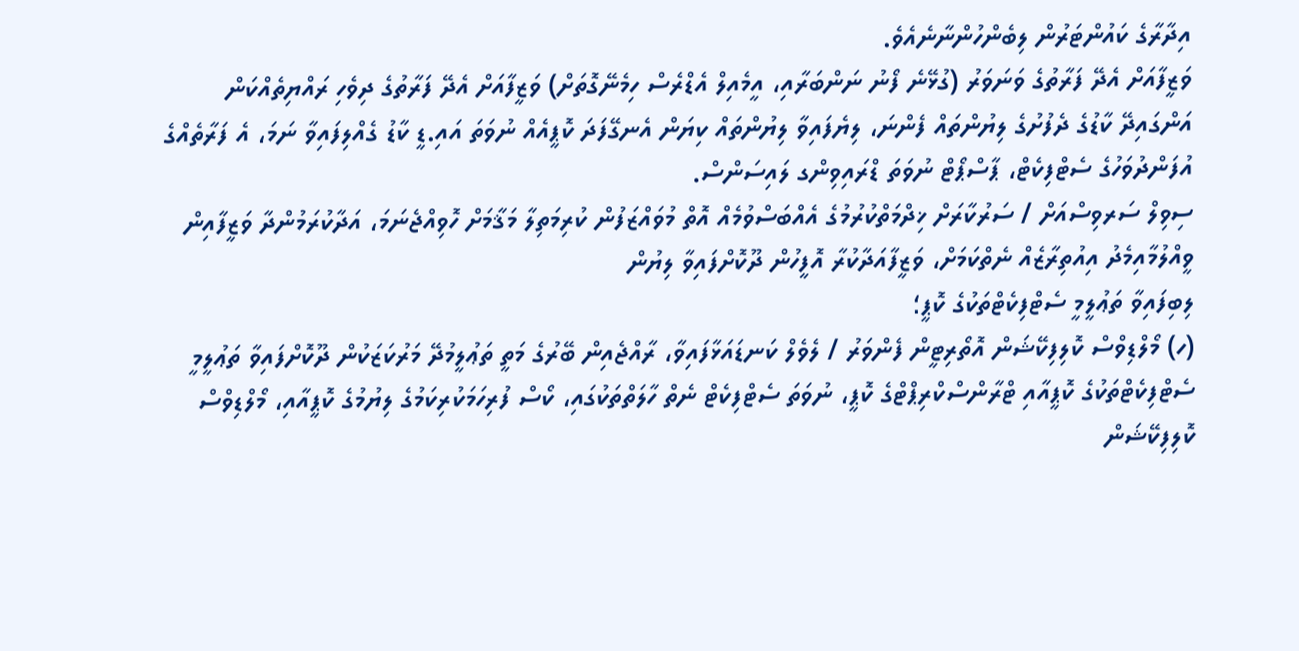އިދާރާގެ ކައުންޓަރުން ލިބެންހުންނާނެއެވެ.
ވަޒީފާއަށް އެދޭ ފަރާތުގެ ވަނަވަރު (ގުޅޭނެ ފޯނު ނަންބަރާއި، އީމެއިލް އެޑްރެސް ހިމެނޭގޮތަށް) ވަޒީފާއަށް އެދޭ ފަރާތުގެ ދިވެހި ރައްޔިތެއްކަން އަންގައިދޭ ކާޑުގެ ދެފުށުގެ ލިޔުންތައް ފެންނަ، ލިޔެފައިވާ ލިޔުންތައް ކިޔަން އެނގޭފަދަ ކޮޕީއެއް ނުވަތަ އައި.ޑީ ކާޑު ގެއްލިފައިވާ ނަމަ، އެ ފަރާތެއްގެ އުފަންދުވަހުގެ ސެޓްފިކެޓް، ޕާސްޕޯޓް ނުވަތަ ޑްރައިވިންގ ލައިސަންސް.
ސިވިލް ސަރވިސްއަށް / ސަރުކާރަށް ޚިދްމަތްކުރުމުގެ އެއްބަސްވުމެއް އޮތް މުވައްޒަފުން ކުރިމަތިލާ މަޤާމަށް ހޮވިއްޖެނަމަ، އަދާކުރަމުންދާ ވަޒީފާއިން ވީއްލުމާއިމެދު އިއުތިރާޒެއް ނެތްކަމަށް، ވަޒީފާއަދާކުރާ އޮފީހުން ދޫކޮށްފައިވާ ލިޔުން
ލިބިފައިވާ ތަޢުލީމީ ސެޓްފިކެޓްތަކުގެ ކޮޕީ؛
(ހ) މޯލްޑިވްސް ކޮލިފިކޭޝަން އޮތޯރިޓީން ފެންވަރު / ލެވެލް ކަނޑައަޅާފައިވާ، ރާއްޖެއިން ބޭރުގެ މަތީ ތަޢުލީމުދޭ މަރުކަޒަކުން ދޫކޮށްފައިވާ ތަޢުލީމީ ސެޓްފިކެޓްތަކުގެ ކޮޕީއާއި ޓްރާންސްކްރިޕްޓްގެ ކޮޕީ، ނުވަތަ ސެޓްފިކެޓް ނެތް ހާލަތްތަކުގައި، ކޯސް ފުރިހަމަކުރިކަމުގެ ލިޔުމުގެ ކޮޕީއާއި، މޯލްޑިވްސް ކޮލިފިކޭޝަން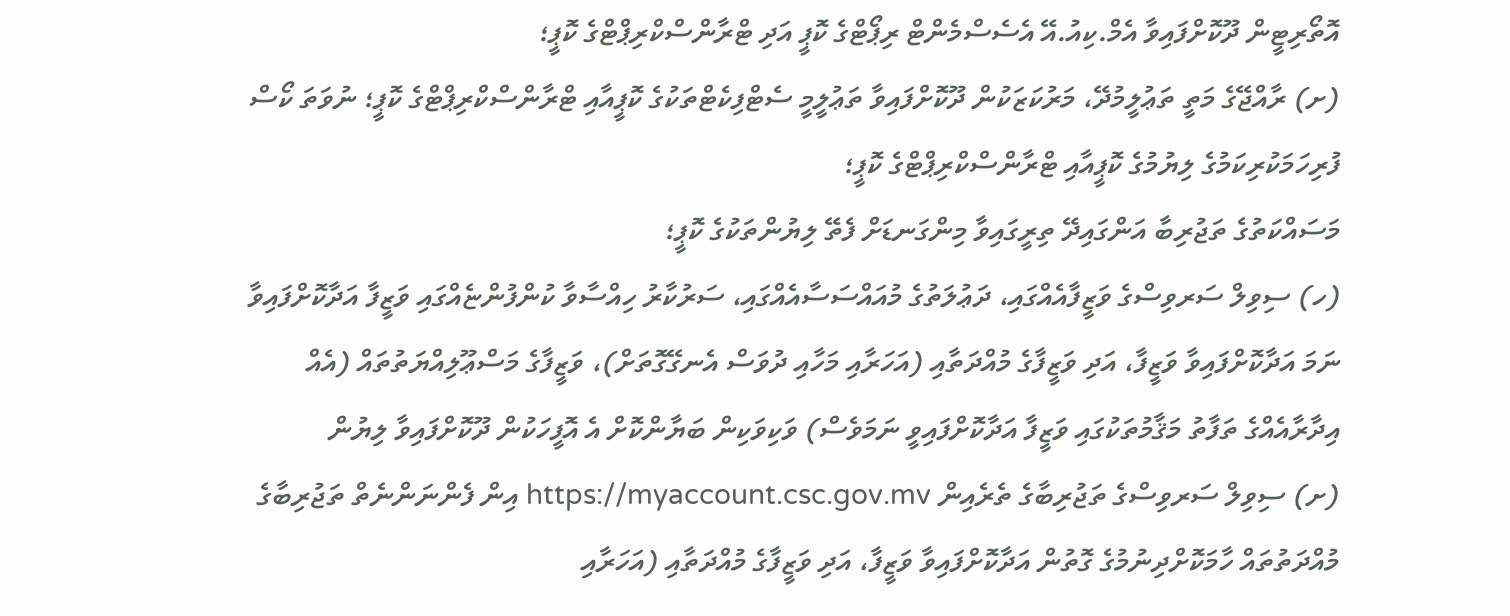އޮތޯރިޓީން ދޫކޮށްފައިވާ އެމް.ކިއު.އޭ އެސެސްމެންޓް ރިޕޯޓްގެ ކޮޕީ އަދި ޓްރާންސްކްރިޕްޓްގެ ކޮޕީ؛
(ށ) ރާއްޖޭގެ މަތީ ތަޢުލީމުދޭ، މަރުކަޒަކުން ދޫކޮށްފައިވާ ތަޢުލީމީ ސެޓްފިކެޓްތަކުގެ ކޮޕީއާއި ޓްރާންސްކްރިޕްޓްގެ ކޮޕީ؛ ނުވަތަ ކޯސް ފުރިހަމަކުރިކަމުގެ ލިޔުމުގެ ކޮޕީއާއި ޓްރާންސްކްރިޕްޓްގެ ކޮޕީ؛
މަސައްކަތުގެ ތަޖުރިބާ އަންގައިދޭ ތިރީގައިވާ މިންގަނޑަށް ފެތޭ ލިޔުންތަކުގެ ކޮޕީ؛
(ހ) ސިވިލް ސަރވިސްގެ ވަޒީފާއެއްގައި، ދަޢުލަތުގެ މުއައްސަސާއެއްގައި، ސަރުކާރު ހިއްސާވާ ކުންފުންޏެއްގައި ވަޒީފާ އަދާކޮށްފައިވާ ނަމަ އަދާކޮށްފައިވާ ވަޒީފާ، އަދި ވަޒީފާގެ މުއްދަތާއި (އަހަރާއި މަހާއި ދުވަސް އެނގޭގޮތަށް)، ވަޒީފާގެ މަސްޢޫލިއްޔަތުތައް (އެއް އިދާރާއެއްގެ ތަފާތު މަޤާމުތަކުގައި ވަޒީފާ އަދާކޮށްފައިވީ ނަމަވެސް) ވަކިވަކިން ބަޔާންކޮށް އެ އޮފީހަކުން ދޫކޮށްފައިވާ ލިޔުން
(ށ) ސިވިލް ސަރވިސްގެ ތަޖުރިބާގެ ތެރެއިން https://myaccount.csc.gov.mv އިން ފެންނަންނެތް ތަޖުރިބާގެ މުއްދަތުތައް ހާމަކޮށްދިނުމުގެ ގޮތުން އަދާކޮށްފައިވާ ވަޒީފާ، އަދި ވަޒީފާގެ މުއްދަތާއި (އަހަރާއި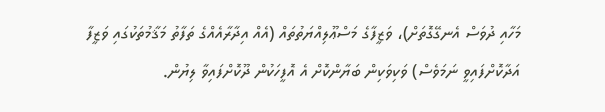މަހާއި ދުވަސް އެނގޭގޮތަށް)، ވަޒީފާގެ މަސްޢޫލިއްޔަތުތައް (އެއް އިދާރާއެއްގެ ތަފާތު މަޤާމުތަކުގައި ވަޒީފާ އަދާކޮށްފައިވީ ނަމަވެސް) ވަކިވަކިން ބަޔާންކޮށް އެ އޮފީހަކުން ދޫކޮށްފައިވާ ލިޔުން.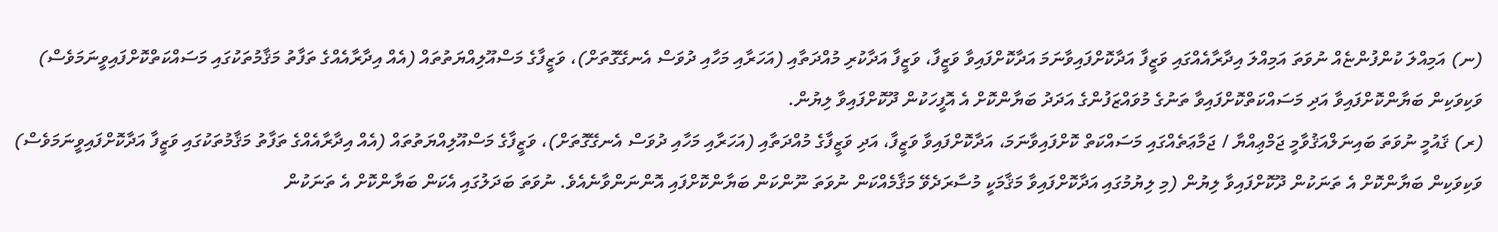(ނ) އަމިއްލަ ކުންފުންޏެއް ނުވަތަ އަމިއްލަ އިދާރާއެއްގައި ވަޒީފާ އަދާކޮށްފައިވާނަމަ އަދާކޮށްފައިވާ ވަޒީފާ، ވަޒީފާ އަދާކުރި މުއްދަތާއި (އަހަރާއި މަހާއި ދުވަސް އެނގޭގޮތަށް)، ވަޒީފާގެ މަސްއޫލިއްޔަތުތައް (އެއް އިދާރާއެއްގެ ތަފާތު މަޤާމުތަކުގައި މަސައްކަތްކޮށްފައިވީނަމަވެސް) ވަކިވަކިން ބަޔާންކޮށްފައިވާ އަދި މަސައްކަތްކޮށްފައިވާ ތަނުގެ މުވައްޒަފުންގެ އަދަދު ބަޔާންކޮށް އެ އޮފީހަކުން ދޫކޮށްފައިވާ ލިޔުން.
(ރ) ޤައުމީ ނުވަތަ ބައިނަލްއަޤުވާމީ ޖަމްޢިއްޔާ / ޖަމާޢަތެއްގައި މަސައްކަތް ކޮށްފައިވާނަމަ، އަދާކޮށްފައިވާ ވަޒީފާ، އަދި ވަޒީފާގެ މުއްދަތާއި (އަހަރާއި މަހާއި ދުވަސް އެނގޭގޮތަށް)، ވަޒީފާގެ މަސްއޫލިއްޔަތުތައް (އެއް އިދާރާއެއްގެ ތަފާތު މަޤާމުތަކުގައި ވަޒީފާ އަދާކޮށްފައިވީނަމަވެސް) ވަކިވަކިން ބަޔާންކޮށް އެ ތަނަކުން ދޫކޮށްފައިވާ ލިޔުން (މި ލިޔުމުގައި އަދާކޮށްފައިވާ މަޤާމަކީ މުސާރަދެވޭ މަޤާމެއްކަން ނުވަތަ ނޫންކަން ބަޔާންކޮށްފައި އޮންނަންވާނެއެވެ. ނުވަތަ ބަދަލުގައި އެކަން ބަޔާންކޮށް އެ ތަނަކުން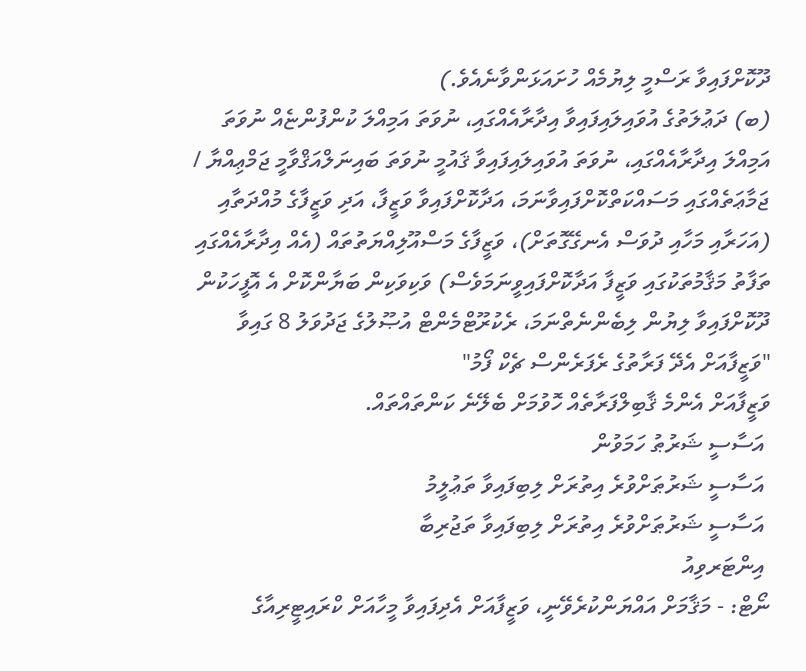ދޫކޮށްފައިވާ ރަސްމީ ލިޔުމެއް ހުށައަޅަންވާނެއެވެ.)
(ބ) ދަޢުލަތުގެ އުވައިލައިފައިވާ އިދާރާއެއްގައި، ނުވަތަ އަމިއްލަ ކުންފުންޏެއް ނުވަތަ އަމިއްލަ އިދާރާއެއްގައި، ނުވަތަ އުވައިލައިފައިވާ ޤައުމީ ނުވަތަ ބައިނަލްއަޤްވާމީ ޖަމްޢިއްޔާ / ޖަމާޢަތެއްގައި މަސައްކަތްކޮށްފައިވާނަމަ، އަދާކޮށްފައިވާ ވަޒީފާ، އަދި ވަޒީފާގެ މުއްދަތާއި (އަހަރާއި މަހާއި ދުވަސް އެނގޭގޮތަށް)، ވަޒީފާގެ މަސްއޫލިއްޔަތުތައް (އެއް އިދާރާއެއްގައި ތަފާތު މަޤާމުތަކުގައި ވަޒީފާ އަދާކޮށްފައިވީނަމަވެސް) ވަކިވަކިން ބަޔާންކޮށް އެ އޮފީހަކުން ދޫކޮށްފައިވާ ލިޔުން ލިބެންނެތްނަމަ، ރެކުރޫޓްމެންޓް އުޞޫލުގެ ޖަދުވަލު 8 ގައިވާ "ވަޒީފާއަށް އެދޭ ފަރާތުގެ ރެފަރެންސް ޗެކް ފޯމު"
ވަޒީފާއަށް އެންމެ ޤާބިލްފަރާތެއް ހޮވުމަށް ބެލޭނެ ކަންތައްތައް.
 އަސާސީ ޝަރުޠު ހަމަވުން
 އަސާސީ ޝަރުޠަށްވުރެ އިތުރަށް ލިބިފައިވާ ތަޢުލީމު
 އަސާސީ ޝަރުޠަށްވުރެ އިތުރަށް ލިބިފައިވާ ތަޖުރިބާ
 އިންޓަރވިއު
ނޯޓް: - މަޤާމަށް އައްޔަންކުރެވޭނީ، ވަޒީފާއަށް އެދިފައިވާ މީހާއަށް ކްރައިޓީރިއާގެ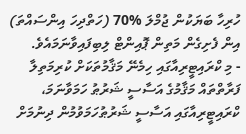ހުރިހާ ބަޔަކުން ޖުމްލަ %70 (ހަތްދިހަ އިންސައްތަ) އިން ފެށިގެން މަތިން ޕޮއިންޓް ލިބިފައިވާނަމައެވެ.
- މި ކްރައިޓީރިއާގައި ހިމެނޭ މަޤާމުތަކަށް ކުރިމަތިލާ ފަރާތްތައް މަޤާމުގެ އަސާސީ ޝަރުޠު ހަމަވާނަމަ، ކްރައިޓީރިއާގައި އަސާސީ ޝަރުޠުހަމަވުމުން ދިނުމަށް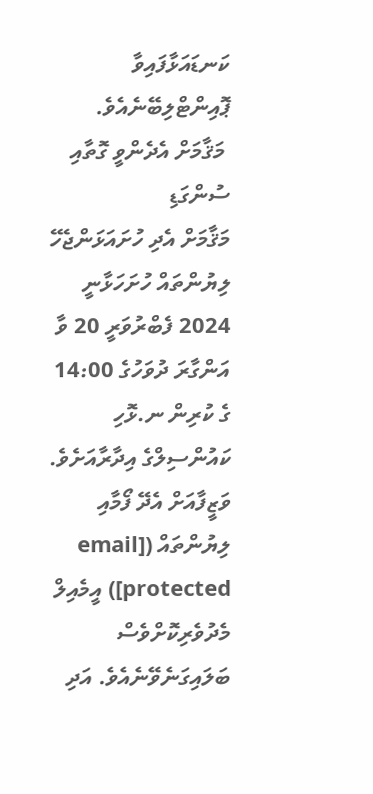ކަނޑައަޅާފައިވާ ޕޮއިންޓްލިބޭނެއެވެ.
 މަޤާމަށް އެދެންވީ ގޮތާއި ސުންގަޑި
މަޤާމަށް އެދި ހުށައަޅަންޖެހޭ ލިޔުންތައް ހުށަހަޅާނީ 2024 ފެބްރުވަރީ 20 ވާ އަންގާރަ ދުވަހުގެ 14:00 ގެ ކުރިން ނ.ޅޮހި ކައުންސިލްގެ އިދާރާއަށެވެ. ވަޒީފާއަށް އެދޭ ފޯމާއި ލިޔުންތައް ([email protected]) އީމެއިލް މެދުވެރިކޮށްވެސް ބަލައިގަނެވޭނެއެވެ. އަދި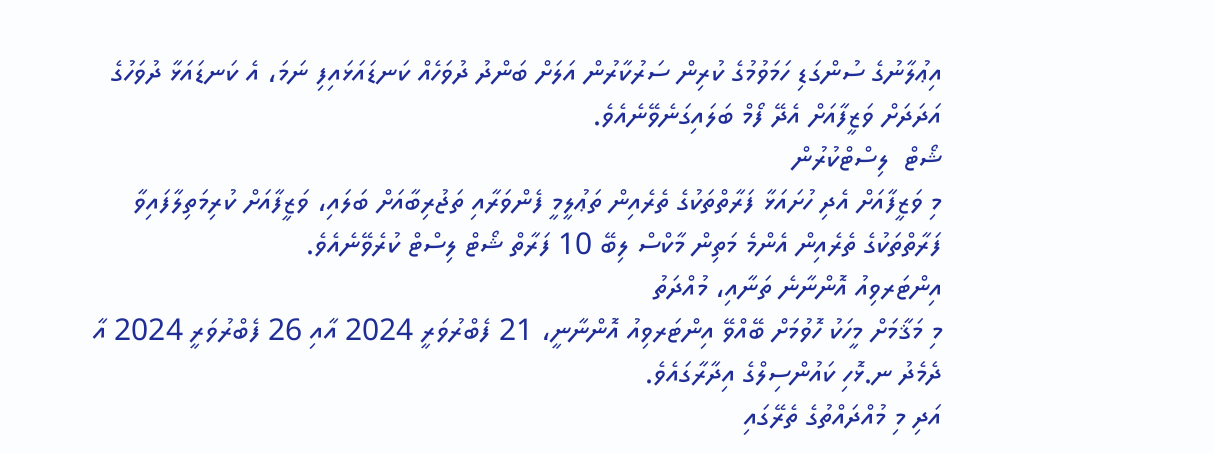އިޢުލާނުގެ ސުންގަޑި ހަމަވުމުގެ ކުރިން ސަރުކާރުން އަލަށް ބަންދު ދުވަހެއް ކަނޑައަޅައިފި ނަމަ، އެ ކަނޑައަޅާ ދުވަހުގެ އަދަދަށް ވަޒީފާއަށް އެދޭ ފޯމް ބަލައިގަނެވޭނެއެވެ.
ޝޯޓް  ލިސްޓްކުރުން
މި ވަޒީފާއަށް އެދި ހުށައަޅާ ފަރާތްތަކުގެ ތެރެއިން ތަޢުލީމީ ފެންވަރާއި ތަޖުރިބާއަށް ބަލައި، ވަޒީފާއަށް ކުރިމަތިލާފައިވާ ފަރާތްތަކުގެ ތެރެއިން އެންމެ މަތިން މާކްސް ލިބޭ 10 ފަރާތް ޝޯޓް ލިސްޓް ކުރެވޭނެއެވެ.
އިންޓަރވިއު އޮންނާނެ ތަނާއި، މުއްދަތު
މި މަޤާމަށް މީހަކު ހޮވުމަށް ބޭއްވޭ އިންޓަރވިއު އޮންނާނީ، 21 ފެބްރުވަރީ 2024 އާއި 26 ފެބްރުވަރީ 2024 އާ ދެމެދު ނ.ޅޮހި ކައުންސިލްގެ އިދާރާގައެވެ.
އަދި މި މުއްދައްތުގެ ތެރޭގައި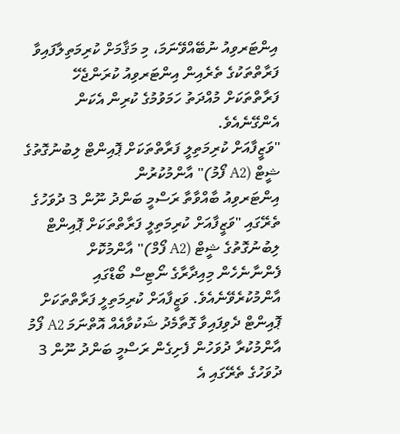އިންޓަރވިއު ނުބޭއްވޭނަމަ، މި މަޤާމަށް ކުރިމަތިލާފައިވާ ފަރާތްތަކުގެ ތެރެއިން އިންޓަރވިއު ކުރަންޖެހޭ ފަރާތްތަކަށް މުއްދަތު ހަމަވުމުގެ ކުރިން އެކަން އެންގޭނެއެވެ.
"ވަޒީފާއަށް ކުރިމަތިލީ ފަރާތްތަކަށް ޕޮއިންޓް ލިބުނުގޮތުގެ ޝީޓް (A2 ފޯމު)" އާންމުކުރުން
އިންޓަރވިއު ބާއްވާތާ ރަސްމީ ބަންދު ނޫން 3 ދުވަހުގެ ތެރޭގައި "ވަޒީފާއަށް ކުރިމަތިލީ ފަރާތްތަކަށް ޕޮއިންޓް ލިބުނުގޮތުގެ ޝީޓް (A2 ފޯމް)" އާންމުކޮށް ފެންނާނެހެން މިއިދާރާގެ ނޯޓިސް ބޯޑްގައި އާންމުކުރެވޭނެއެވެ. ވަޒީފާއަށް ކުރިމަތިލީ ފަރާތްތަކަށް ޕޮއިންޓް ދެވިފައިވާ ގޮތާމެދު ޝަކުވާއެއް އޮތްނަމަ A2 ފޯމު އާންމުކުރާ ދުވަހުން ފެށިގެން ރަސްމީ ބަންދު ނޫން 3 ދުވަހުގެ ތެރޭގައި އެ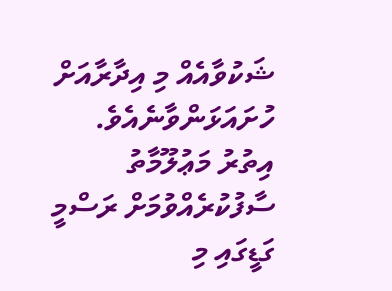ޝަކުވާއެއް މި އިދާރާއަށް ހުށައަޅަންވާނެއެވެ.
އިތުރު މަޢުލޫމާތު ސާފުކުރެއްވުމަށް ރަސްމީ ގަޑީގައި މި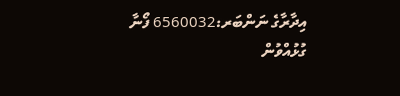އިދާރާގެ ނަންބަރ:6560032 ފޯނާ ގުޅުއްވުން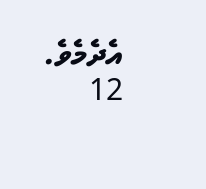އެދެމެވެ.
12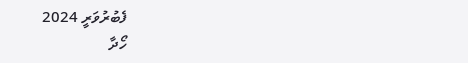ފެބުރުވަރީ 2024
ހޯދާ